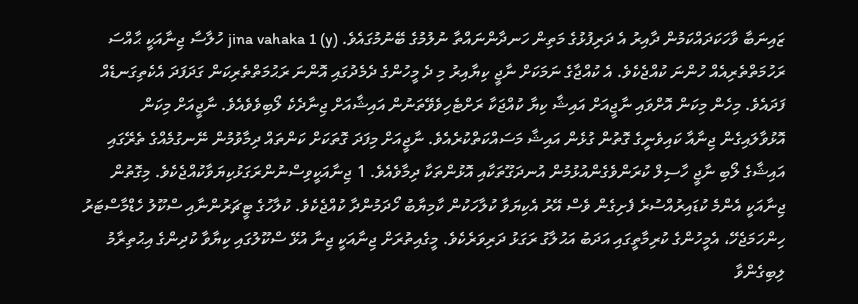ޒައިނަބާ ވާހަކަދައްކަމުން ދާއިރު އެ ދަރިފުޅުގެ މަތިން ހަނދާންނައްތާ ނުލުމުގެ ބޭނުމުގައެވެ. jina vahaka 1 (y) ހުލާސާ ޖިނާއަކީ ޙާއްސަ ރަހުމަތްތެރިއެއް ހުންނަ ކުއްޖެކެވެ. އެ ކުއްޖާގެ ނަމަކަށް ނާޖީ ކިޔާއިރު މި ދެ މީހުންގެ ދެމެދުގައި އޮންނަ ރަޙުމަތްތެރިކަން ގަދަފަދަ އެކެތިގަނޑެއް ފަދައެވެ. މިހެން މިކަން އޮށްވައި ނާޖީއަށް އައިޝާ ކިޔާ ކުއްޖަކާ ރަށްޓެހިވެވޭތަނުން އައިޝާއަށް ޖިނާދެކެ ލޯބިވެވެއެވެ. ނާޖީއަށް މިކަން އޮޅުވާލައިގެން ޖިނާއާ ކައިވެނީގެ ގޮތުން ގުޅެން އައިޝާ މަސައްކަތްކުރެއެވެ. ނާޖީއަށް މިފަދަ ގޮތަކަށް ކަންތައް ދިމާވުމުން ނޭނގުމެއްގެ ތެރޭގައި އައިޝާގެ ލޯބި ނާޖީ ހާސިލް ކުރަންވެގެންއުޅުމުން އުނދަގޫތަކާއި އޮޅުންތަކާ ދިމާވެއެވެ. 1 ޖިނާއަކީވިސްނުންރަގަޅުކިޔަވާކުއްޖެކެވެ. މިގޮތުން ޖިނާއަކީ އެންމެ ކުޑައިރުއްސުރެ ފެށިގެން ވެސް އޭރު އެކިޔަވާ ކުލާހަކުން ކާމިޔާބު ހޯދަމުންދާ ކުއްޖެކެވެ. ކުލާހުގެ ޓީޗަރުންނާއި ސްކޫލު ހެޑްމާސްޓަރު ހިންހަމަޖެހޭ، އެމީހުންގެ ކުރިމާތީގައި އަދަބު އަޙުލާގު ރަގަޅު ދަރިވަރެކެވެ. މީގެއިތުރަށް ޖިނާއަކީ ޖިނާ އުޅޭ ސްކޫލުގައި ކިޔާވާ ކުދިންގެ އިޙުތިރާމު ލިބިގެންވާ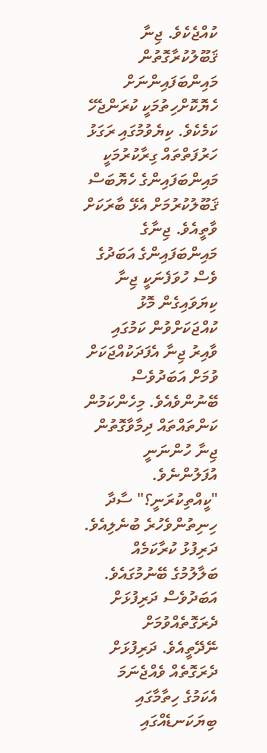ކުއްޖެކެވެ. ޖިނާ ޤަބޫލުކުރާގޮތުން މައިންބަފައިންނަށް ހެޔޮކޮށްހިތުމަކީ ކުރަންޖެހޭ ކަމެކެވެ. ކިޔެވުމުގައި ރަގަޅު ހަރުފަތްތައް ގިރާކުރުމަކީ މައިންބަފައިންގެ ހެޔޮބަސް ޤަބޫލުކުރުމަށް އެޅޭ ބާރަކަށް ވާތީއެވެ. ޖިނާގެ މައިންބަފައިންގެ އަބަދުގެ ވެސް ހުވަފެނަކީ ޖިނާ ކިޔަވައިގެން މޮޅު ކުއްޖަކަށްވުން ކަމުގައި ވާއިރު ޖިނާ އެފަދަކުއްޖަކަށް ވުމަށް އަބަދުވެސް ބޭނުންވެއެވެ. މިހެންކަމުން ކަންތައްތައް ދިމާވާގޮތުން ޖިނާ ހުންނަނީ އުފަލުންނެވެ. "ކީއްތިކުރަނީ؟" ސާދާ ހިނިތުންވެހުރެ ބުނެލިއެވެ. ދަރިފުޅު ކުރާކަމެއް ބަލާލުމުގެ ބޭނުމުގައެވެ. އަބަދުވެސް ދަރިފުޅަށް ދެރަގޮތެއްވުމަށް ނޭދޭތީއެވެ. ދަރިފުޅަށް ދެރަގޮތެއް ވެއްޖެނަމަ އެކަމުގެ ހިތާމާގައި ބިޔަކަނޑެއްގައި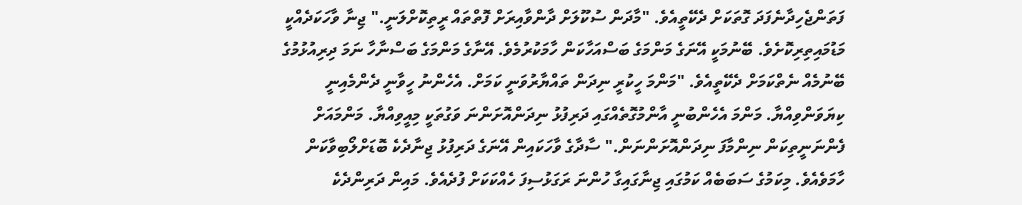ފަތަންޖެހިދާނެފަދަ ގޮތަކަށް ދެކޭތީއެވެ. "މާދަން ސުކޫލަށް ދާންވާއިރަށް ފޮތްތައް ރީތިކޮށްލަނީ." ޖިނާ ވާހަކަދެއްކީ މަޑުމައިތިރިކޮށެވެ. ބޭނުމަކީ އޭނަގެ މަންމަގެ ބަސްއަހާކަން ހާމަކުރުމެވެ. އޭނާގެ މަންމަގެ ބަސްނާހާ ނަމަ ދިރިއުޅުމުގެ ބޭނުމެއް ނެތްކަމަށް ދެކޭތީއެވެ. "މަންމަ ހީކުރީ ނިދަން ތައްޔާރުވަނީ ކަމަށް. އެހެންނު ހީވާނީ ދެންމެއިނީ ކިޔަވަންވިއްޔާ. މަންމަ އެހެންބުނީ އާންމުގޮތެއްގައި ދަރިފުޅު ނިދަންއޮށަންނަ ވަގުތަކީ މިއީވިއްޔާ. މަންމައަށް ފެންނަނީތިކަން ނިންމާފަ ނިދަންއޮށަންނަން." ސާދާގެ ވާހަކައިން އޭނަގެ ދަރިފުޅު ޖިނާދެކެ ބޮޑަށްލޯބިވާކަން ހާމަވެއެވެ. މިކަމުގެ ސަބަބެއް ކަމުގައި ޖިނާގައިގާ ހުންނަ ރަގަޅުސިފަ ހެއްކަކަށް ފުދެއެވެ. މައިން ދަރިންދެކެ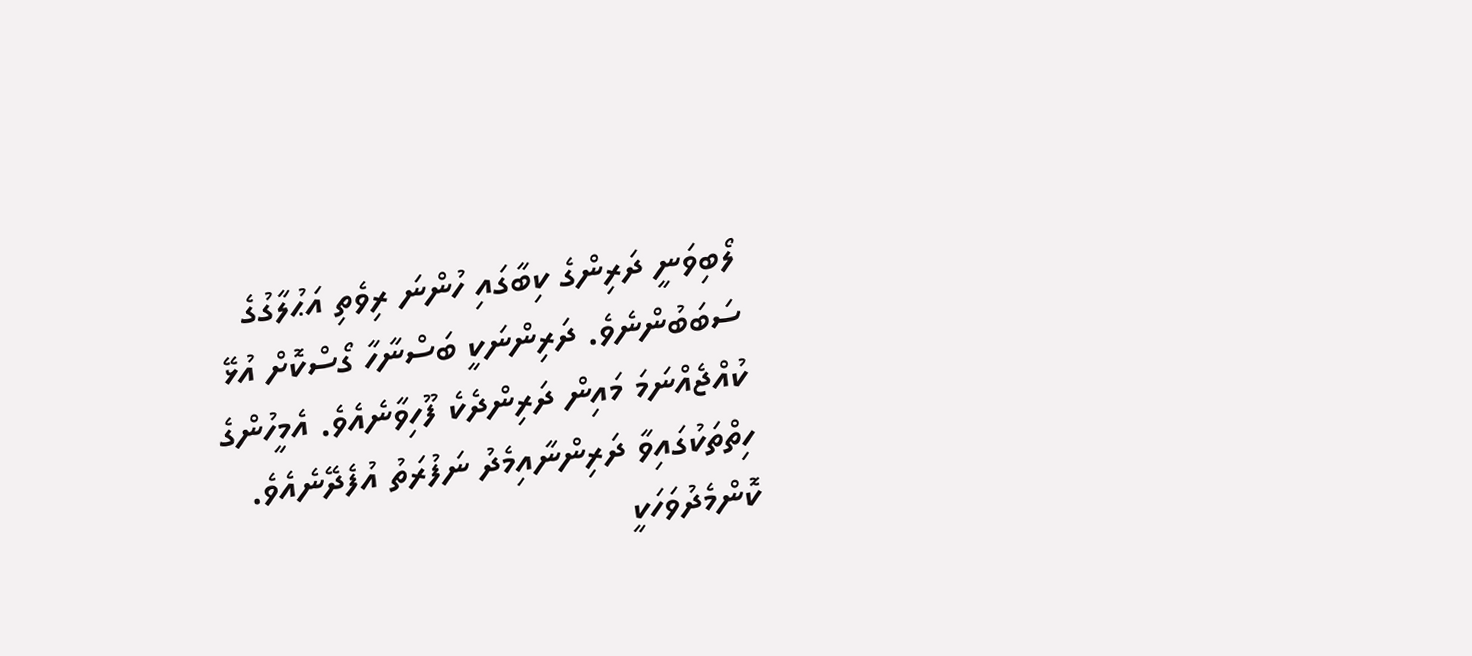ލޯބިވަނީ ދަރިންގެ ކިބާގައި ހުންނަ ރިވެތި އަޙުލާގުގެ ސަބަބުންނެވެ. ދަރިންނަކީ ބަސްނާހާ ގޯސްކޮށް އުޅޭ ކުއްޖެއްނަމަ މައިން ދަރިންދެކެ ފޫހިވާނެއެވެ. އެމީހުންގެ ހިތްތަކުގައިވާ ދަރިންނާއިމެދު ނަފުރަތު އުފެދޭނެއެވެ. ކޮންމެދުވަހަކީ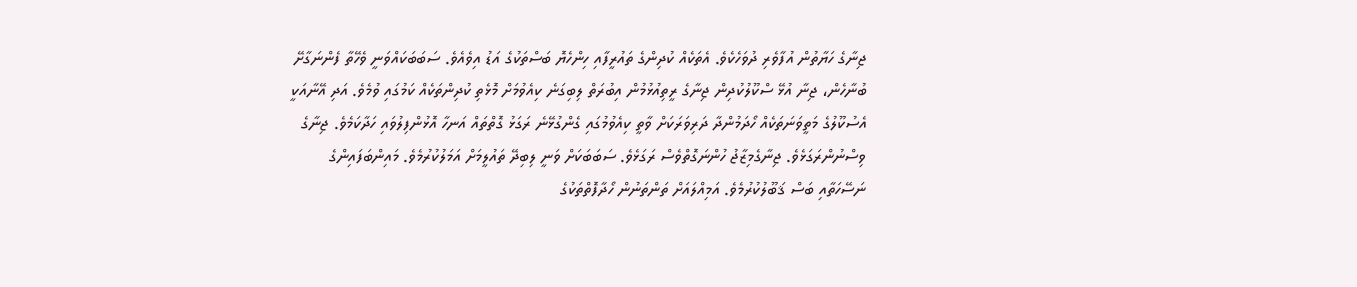ޖިނާގެ ހަޔާތުން އުފާވެރި ދުވަހެކެވެ. އެތަކެއް ކުދިންގެ ތައުރީފާއި ހިންހެޔޮ ބަސްތަކުގެ އަޑު އިވެއެވެ. ސަބަބަކައްވަނީ ވެހޭތާ ފެންނަގާށޭ ބުނާހެން، ޖިނާ އުޅޭ ސްކޫލުކުދިން ޖިނާގެ ރީތިއުޅުމުން އިބުރަތް ލިބިގަނެ ކިއެވުމަށް މޮޅެތި ކުދިންތަކެއް ކަމުގައި ވުމެވެ. އަދި އޭނާއަކީ އެސުކޫލުގެ މަތީވަނަތަކެއް ހޯދަމުންދާ ދަރިވަރަކަށް ވާތީ ކިއެވުމުގައި ގެންގުޅޭނެ ރަގަޅު ގޮތްތައް އަނހާ އޮޅުންފިލުވައި ހަދާކަމެވެ. ޖިނާގެ ވިސްނުންރަގަޅެވެ. ޖިނާގެމިޒާޖު ހުންނަގޮތްވެސް ރަގަޅެވެ. ސަބަބަކަށް ވަނީ ލިބިދޭ ތައުލީމަށް އަމަލުކުރުމެވެ. މައިންބަފައިންގެ ނަސޭހަތާއި ބަސް ޤަބޫލުކުރުމެވެ. އަމިއްލައަށް ތަންތަނުން ހޯދާފޮތްތަކުގެ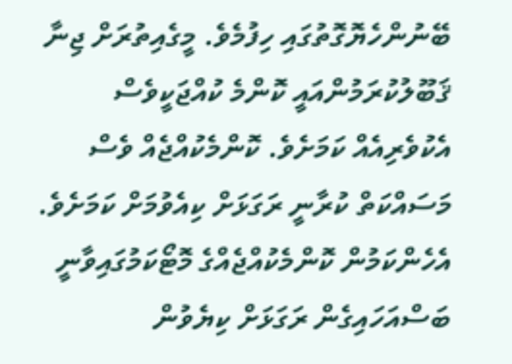ބޭނުންހެޔޮގޮތުގައި ހިފުމެވެ. މީގެއިތުރަށް ޖިނާ ޤަބޫލުކުރަމުންއައީ ކޮންމެ ކުއްޖަކީވެސް އެކުވެރިއެއް ކަމަށެވެ. ކޮންމެކުއްޖެއް ވެސް މަސައްކަތް ކުރާނީ ރަގަޅަށް ކިއެވުމަށް ކަމަށެވެ. އެހެންކަމުން ކޮންމެކުއްޖެއްގެ މޮޓޯކަމުގައިވާނީ ބަސްއަހައިގެން ރަގަޅަށް ކިޔެވުން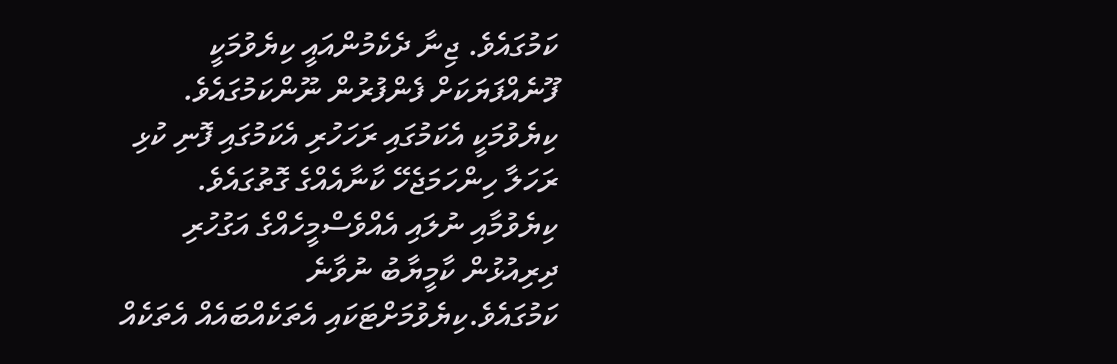ކަމުގައެވެ. ޖިނާ ދެކެމުންއައީ ކިޔެވުމަކީ ފޫނެއްފަޔަކަށް ފެންފުރުން ނޫންކަމުގައެވެ. ކިޔެވުމަކީ އެކަމުގައި ރަހަހުރި އެކަމުގައި ފޮނި ކުޅި ރަހަލާ ހިންހަމަޖެހޭ ކާނާއެއްގެ ގޮތުގައެވެ. ކިޔެވުމާއި ނުލައި އެއްވެސްމީހެއްގެ އަގުހުރި ދިރިއުޅުން ކާމީޔާބު ނުވާނެ ކަމުގައެވެ.ކިޔެވުމަށްޓަކައި އެތަކެއްބައެއް އެތަކެއް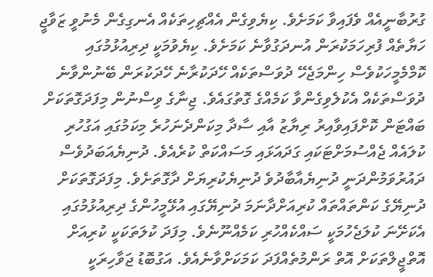ގުރުބާނީއެއް ވެފައިވާ ކަމަށެވެ. ކިޔެވިގެން އެއްޗިހިތަކެއް އެނގިގެން މެނުވީ ޒަވާޖީ ހަޔާތެއް ފުރިހަމަކުރަން އުނދަގުވާނެ ކަމަށެވެ. ކިޔެވުމަކީ ދިރިއުޅުމުގައި ކޮމްމެމީހަކުވެސް ހިންމަޖެހޭ ދުވަސްތަކެއް ހޭދަކުރާނެ ހޭދަކުރަން ބޭނުންވާނެ ދުވަސްތަކެއް އެކުލެވިގެންވާ ކަމެއްގެ ގޮތުގައެވެ. ޖިނާގެ ވިސްނުން މިފަދަގޮތަކަށް ބައްޓަން ކޮށްފައިވާއިރު ރިޔާޒު އާއި ސާދާ މިކަންދެނަހުރެ މިކަމުގައި އަގުހުރި ކުލައެއް ޖެއްސުމަށްޓަކައި ގަދައަޅައި މަސައްކަތް ކުރެއެވެ. ދުނިޔެއަބަދުވެސް ދައުރުވަމުންދަނީ ދުނިޔެއާބާދުވެ ދުނިޔެކުރިޔަށް ދާގޮތަށެވެ. މިފަދަގޮތަކަށް ދުނިޔޭގެ ކަންތައްތައް ކުރިއަށްދާނަމަ ދުނިޔޭގައި އުޅޭމީހުންގެ ދިރިއުޅުމުގައި އެކަށޭނަ ކުލަޖެހުމަކީ ސައްކެއްހުރި ކަމެއްނޫނެވެ. މިފަދަ ކުލަތަކަކީ ކުރިއަށް އޮތްޖީލްތަކަށް އޮތް ރަންމުތެއްފަދަ ކަމަކަށްވާނެއެވެ. އަގުބޮޑު ޖަވާހިރަކީ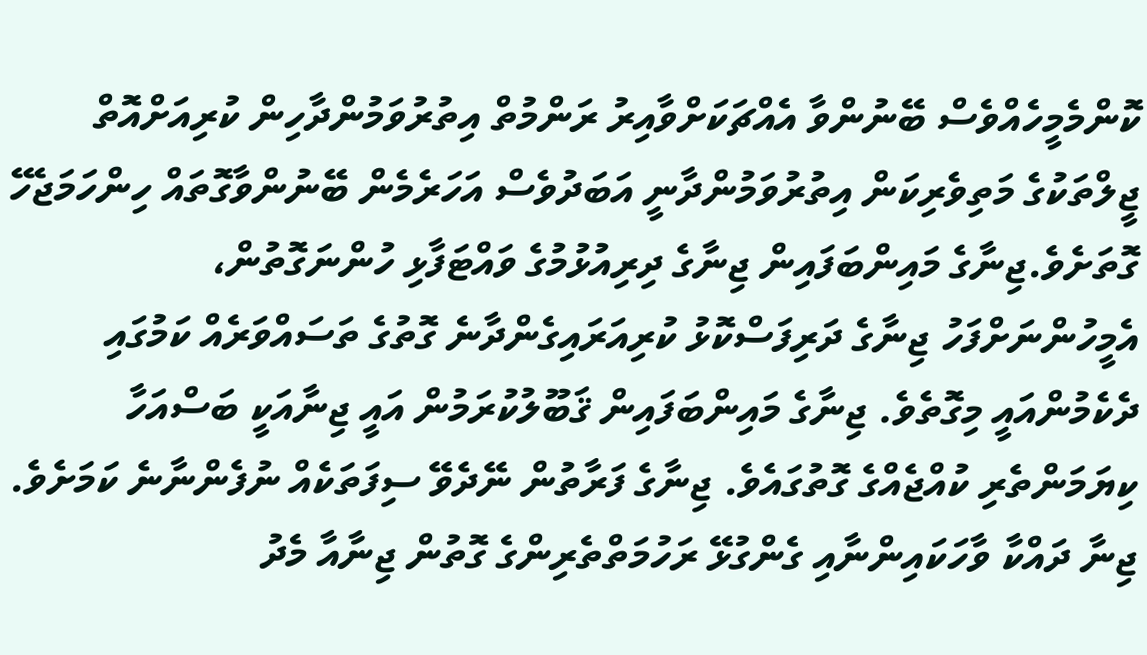ކޮންމެމީހެއްވެސް ބޭނުންވާ އެއްޗަކަށްވާއިރު ރަންމުތް އިތުރުވަމުންދާހިން ކުރިއަށްއޮތް ޖީލްތަކުގެ މަތިވެރިކަން އިތުރުވަމުންދާނީ އަބަދުވެސް އަހަރެމެން ބޭނުންވާގޮތައް ހިންހަމަޖެހޭ ގޮތަށެވެ.ޖިނާގެ މައިންބަފައިން ޖިނާގެ ދިރިއުޅުމުގެ ވައްޓަފާޅި ހުންނަގޮތުން، އެމީހުންނަށްފަހު ޖިނާގެ ދަރިފަސްކޮޅު ކުރިއަރައިގެންދާނެ ގޮތުގެ ތަސައްވަރެއް ކަމުގައި ދެކެމުންއައީ މިގޮތެވެ. ޖިނާގެ މައިންބަފައިން ޤަބޫލުކުރަމުން އައީ ޖިނާއަކީ ބަސްއަހާ ކިޔަމަންތެރި ކުއްޖެއްގެ ގޮތުގައެވެ. ޖިނާގެ ފަރާތުން ނޭދެވޭ ސިފަތަކެއް ނުފެންނާނެ ކަމަށެވެ. ޖިނާ ދައްކާ ވާހަކައިންނާއި ގެންގުޅޭ ރަހުމަތްތެރިންގެ ގޮތުން ޖިނާއާ މެދު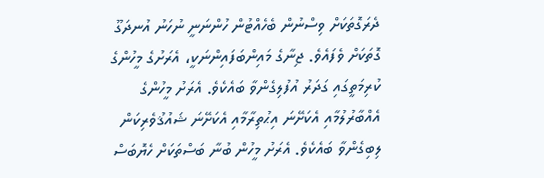ދެރަގޮތަކަށް ވިސްނުން ބެހެއްޓުން ހުންނަނީ ނުހަނު އުނދަގޫ ގޮތަކަށް ވެފައެވެ. ޖިނާގެ މައިންބަފައިންނަކީ، އެރަށުގެ މީހުންގެ ކުރިމަތީގައި ގަދަރު އުފުލިގެންވާ ބައެކެވެ. އެރަށު މީހުންގެ އެއްބާރުލުމާއި އެކަށޭނަ އިޙުތިރާމާއި އެކަށޭނަ ޝައުޤުވެރިކަން ލިބިގެންވާ ބައެކެވެ. އެރަށު މީހުން ބުނާ ބަސްތަކަށް ހެޔޮބަސް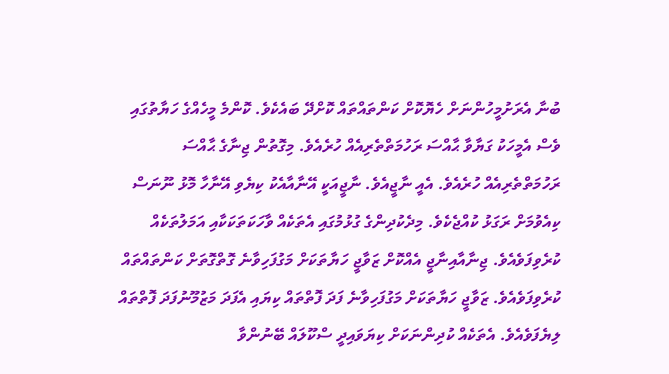ބުނާ އެރަށުމީހުންނަށް ހެޔޮކޮށް ކަންތައްތައް ކޮށްދޭ ބައެކެވެ. ކޮންމެ މީހެއްގެ ހަޔާތުގައި ވެސް އެމީހަކު ގަޔާވާ ޙާއްސަ ރަހުމަތްތެރިއެއް ހުރެއެވެ. މިގޮތުން ޖިނާގެ ޙާއްސަ ރަހުމަތްތެރިއެއް ހުރެއެވެ. އެއީ ނާޖީއެވެ. ނާޖީއަކީ އޭނާއާއެކު ކިޔެވި އޭނާހާ މޮޅު ނޫނަސް ކިއެވުމަށް ރަގަޅު ކުއްޖެކެވެ. މިދެކުދިންގެ ގުޅުމުގައި އެތަކެއް ވާހަކަތަކަކާއި އަމަލުތަކެއް ކުރެވިފަވެއެވެ. ޖިނާއާއިނާޖީ އެއްކޮށް ޒަވާޖީ ހަޔާތަކަށް މަގުފަހިވާނެ ގޮތްގޮތަށް ކަންތައްތައް ކުރެވިފަވެއެވެ. ޒަވާޖީ ހަޔާތަކަށް މަގުފަހިވާނެ ފަދަ ފޮތްތައް ކިޔައި އެފަދަ މަޒުމޫނުފަދަ ފޮތްތައް ލިޔެފަވެއެވެ. އެތަކެއް ކުދިންނަކަށް ކިޔަވައިދީ ސްކޫލައް ބޭނުންވާ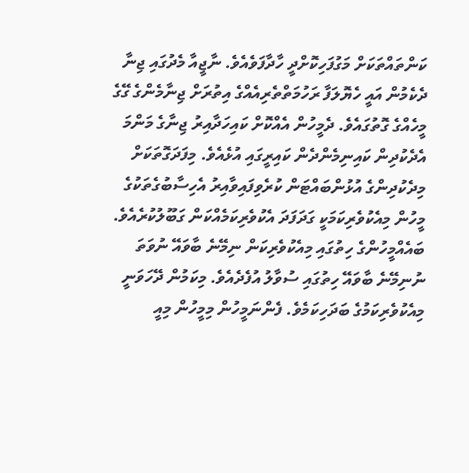ކަންތައްތަކަށް މަގުފަހިކޮށްދީ ހާދާފަވެއެވެ. ނާޖީއާ މެދުގައި ޖިނާ ދެކެމުން އައީ ހެޔޮލަފާ ރަހުމަތްތެރިއެއްގެ އިތުރަށް ޖިނާމެންގެ ގޭގެ މީހެއްގެ ގޮތުގައެވެ. ދެމީހުން އެއްކޮށް ކައިހަދާއިރު ޖިނާގެ މަންމަ އެދެކުދިން ކައިނިމެންދެން ކައިރީގައި އުޅެއެވެ. މިފަދަގޮތަކަށް މިދެކުދިންގެ އުޅުންބައްޓަން ކުރެވިފައިވާއިރު އެހިސާބުގެތަކުގެ މީހުން މިއެކުވެރިކަމަކީ ގަދަފަދަ އެކުވެރިކަމެއްކަން ގަބޫލުކުރެއެވެ. ބައެއްމީހުންގެ ހިތުގައި މިއެކުވެރިކަން ނިމޭނެ ބާވައޭ ނުވަތަ ނުނިމޭނެ ބާވައޭ ހިތުގައި ސުވާލު އުފެދެއެވެ. މިކަމުން ދޭހަވަނީ މިއެކުވެރިކަމުގެ ބަދަހިކަމެވެ. ފެންނަމީހުން މިމީހުން މިއީ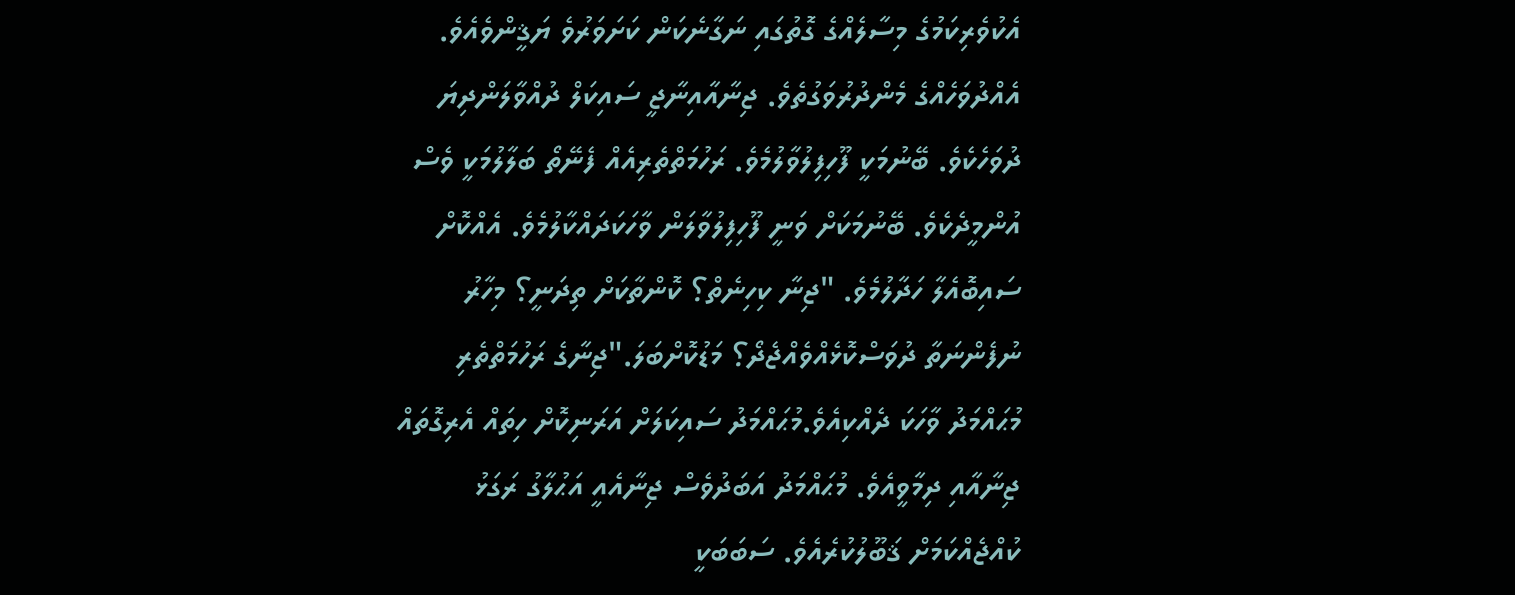އެކުވެރިކަމުގެ މިސާލެއްގެ ގޮތުގައި ނަގާނެކަން ކަށަވަރުވެ ޔަޤީންވެއެވެ. އެއްދުވަހެއްގެ މެންދުރުވަގުތެވެ. ޖިނާއާއިނާޖީ ސައިކަލް ދުއްވާލަންދިޔަ ދުވަހެކެވެ. ބޭނުމަކީ ފޫހިފިލުވާލުމެވެ. ރަހުމަތްތެރިއެއް ފެނޭތޯ ބަލާލުމަކީ ވެސް އުންމީދެކެވެ. ބޭނުމަކަށް ވަނީ ފޫހިފިލުވާލަން ވާހަކަދައްކާލުމެވެ. އެއްކޮށް ސައިބޮއެލާ ހަދާލުމެވެ. "ޖިނާ ކިހިނެތް؟ ކޮންތާކަށް ތިދަނީ؟ މިހާރު ނުފެންނަތާ ދުވަސްކޮޅެއްވެއްޖެދޯ؟ މަޑުކޮށްބަލަ."ޖިނާގެ ރަހުމަތްތެރި މުޙައްމަދު ވާހަކަ ދެއްކިއެވެ.މުޙައްމަދު ސައިކަލަށް އަރަނިކޮށް ހިތައް އެރިގޮތައް ޖިނާއާއި ދިމާވީއެވެ. މުޙައްމަދު އަބަދުވެސް ޖިނާއެއީ އަޙުލާގު ރަގަޅު ކުއްޖެއްކަމަށް ޤަބޫލުކުރެއެވެ. ސަބަބަކީ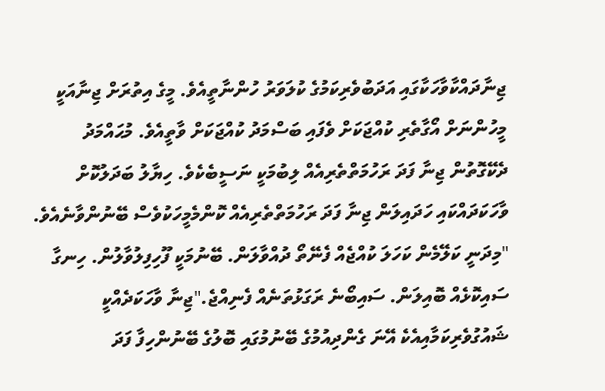ޖިނާދައްކާވާހަކާގައި އަދަބުވެރިކަމުގެ ކުލަވަރު ހުންނާތީއެވެ. މީގެ އިތުރަށް ޖިނާއަކީ މީހުންނަށް އޯގާތެރި ކުއްޖަކަށް ވެފައި ބަސްމަދު ކުއްޖަކަށް ވާތީއެވެ. މުޙައްމަދު ދެކޭގޮތުން ޖިނާ ފަދަ ރަހުމަތްތެރިއެއް ލިބުމަކީ ނަސީބެކެވެ. ހިޔާލު ބަދަލުކޮށް ވާހަކަދައްކައި ހަދައިލަން ޖިނާ ފަދަ ރަހުމަތްތެރިއެއް ކޮންމެމީހަކުވެސް ބޭނުންވާނެއެވެ. "މިދަނީ ކަލޭމެން ކަހަލަ ކުއްޖެއް ފެނޭތޯ ދުއްވާލަން. ބޭނުމަކީ ފޫހިފިލުވާލުން. ހިނގާ ސައިކޮޅެއް ބޮއިލަން. ސައިބޯނެ ރަގަޅުތަނެއް ފެނިއްޖެ."ޖިނާ ވާހަކަދެއްކީ ޝައުގުވެރިކަމާއިއެކެ އޭނަ ގެންދިއުމުގެ ބޭނުމުގައި ބޮލުގެ ބޭނުންހިފާ ފަދަ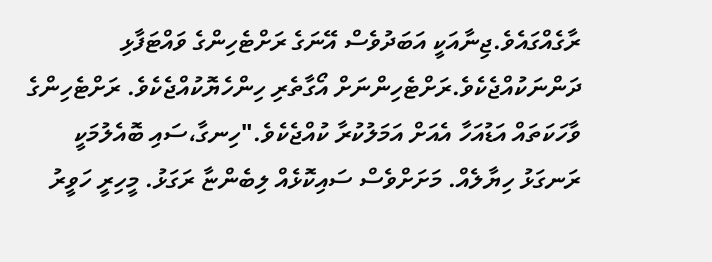ރާގެއްގައެވެ.ޖިނާއަކީ އަބަދުވެސް އޭނަގެ ރަށްޓެހިންގެ ވައްޓަފާޅި ދަންނަކުއްޖެކެވެ.ރަށްޓެހިންނަށް އޯގާތެރި ހިންހެޔޮކުއްޖެކެވެ. ރަށްޓެހިންގެ ވާހަކަތައް އަޑުއަހާ އެއަށް އަމަލުކުރާ ކުއްޖެކެވެ."ހިނގާ،ސައި ބޮއެލުމަކީ ރަނގަޅު ހިޔާލެއް. މަށަށްވެސް ސައިކޮޅެއް ލިބެންޏާ ރަގަޅު. މީހިރީ ހަވީރު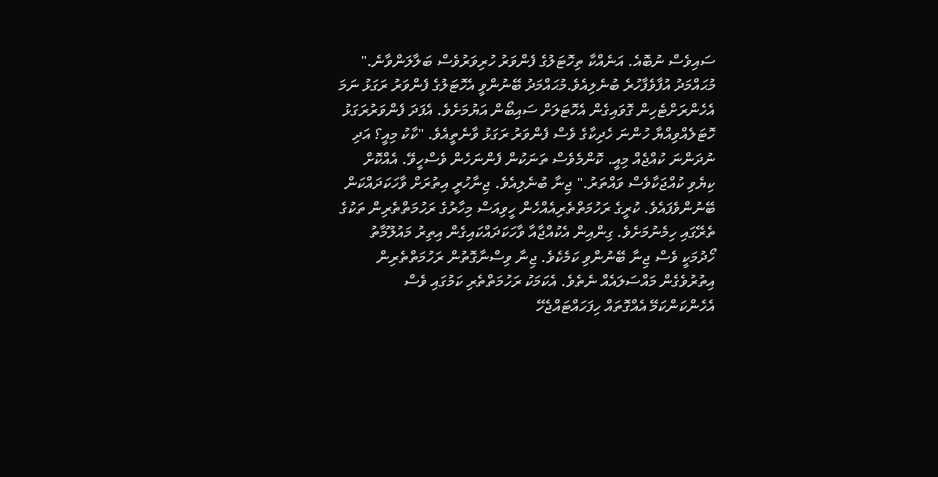ސައިވެސް ނުބޮއެ. އަނެއްކާ ތިހޮޓަލުގެ ފެންވަރު ހުރިވަރުވެސް ބަލާލަންވާނެ." މުޙައްމަދު އުފާވެފާހުރެ ބުނެލިއެވެ.މުޙައްމަދު ބޭނުންވީ އެހޮޓަލުގެ ފެންވަރު ރަގަޅު ނަމަ އެހެންރަށްޓެހިން ގޮވައިގެން އެހޮޓަލަށް ސައިބޯން އަޔުމަށެވެ. އެފަދަ ފެންވަރުރަގަޅު ހޮޓަލެއްވިއްޔާ ހުންނަ ހެދިކާގެ ވެސް ފެންވަރު ރަގަޅު ވާނެތީއެވެ. "ކާކު މިއީ؟ އަދި ނުދަންނަ ކުއްޖެއް މިއީ. ކޮންމެވެސް ތަނަކުން ފެންނަހެން ވެސްހީވޭ. އެއްކޮށް ކިޔެވި ކުއްޖަކާވެސް ވައްތަރު." ޖިނާ ބުނެލިއެވެ. ޖިނާހުރީ އިތުރަށް ވާހަކަދައްކަން ބޭނުންވެފައެވެ. ކުރީގެ ރަހުމަތްތެރިއެއްހެން ހީވިއަސް މިހާރުގެ ރަހުމަތްތެރިން ތަކުގެ ތެރޭގައި ހިމެނުމަށެވެ. ގިންއިން އެކުއްޖާއާ ވާހަކަދައްކައިގެން އިތިރު މައުލޫމާތު ހޯދުމަކީ ވެސް ޖިނާ ބޭނުންވި ކަމެކެވެ. ޖިނާ ވިސްނާގޮތުން ރަހުމަތްތެރިން އިތުރުވެގެން މައްސަލައެއް ނެތެވެ. އެކަމަކު ރަހުމަތްތެރި ކަމުގައި ވެސް އެހެންކަންކަމޭ އެއްގޮތައް ހިފަހައްޓައްޖެހޭ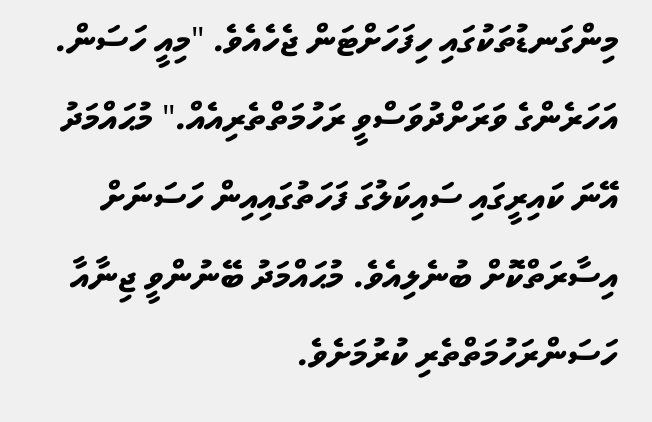މިންގަނޑުތަކުގައި ހިފަހަށްޓަން ޖެހެއެވެ. "މިއީ ހަސަން. އަހަރެންގެ ވަރަށްދުވަސްވީ ރަހުމަތްތެރިއެއް." މުޙައްމަދު އޭނަ ކައިރީގައި ސައިކަލުގަ ފަހަތުގައިއިން ހަސަނަށް އިސާރަތްކޮށް ބުނެލިއެވެ. މުޙައްމަދު ބޭނުންވީ ޖިނާއާ ހަސަންރަހުމަތްތެރި ކުރުމަށެވެ.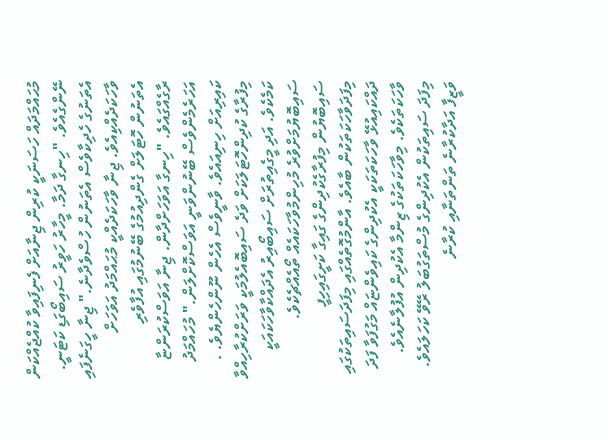މުޙައްމަދައް ހަސަނަކީ ކުރިން ޖިނާއަށް ފެނިފައިވާ ކުއްޖެއްކަން ނޭންގެއެވެ. "ހިނގާ ދަމާ. މީހާރު ހަވީރު ސައިބޯގަޑި ކަޓަނީ. އެތަނުގެ ހެދިކާވެސް އެތަނުން ހުސްވެދާނެ." ޖިނާ ހީގަނެފައި ވާހަކަދެއްކިއެވެ. ޖިނާ ވާހަކަދެއްކީ މުޙައްމަދު އަވަހަށް އެތަނުން ހޮޓަލަށް ގެންދިއުމުގެ ބޭނުމުގައި އުފާވެރި ރާގެއްގައެވެ. "ހިނގާ އަވަހަށްދާން. ޖިނާ އަވަސްކުރަންޏާ އަހަރެމެންވެސް ބޭނުންވަނީ އަވަސްކޮށްލަން." މުހައްމަދު ކައިރިއަށް ހިނިއައެވެ. ވާނީވެސް އެހެން ނޫންހެންޔެވެ. . މިފުރާގެ ކުދިންހޮޓަލަކަށް ވަދެ ސައިބޮއެލުމަކީ ވަރަށްކުރާހިއްވާ ކަމެކެވެ. އަދި މީގެއިތުރަށް ސައިބޯއިރު އެދައްކާވާހަކައަކީ ސައިބޮޔުމަށްވުރެ މުހިންމުވާހަކައެއް ތޯއެއްޗެކެވެ. ސައިބޮޔުން މިފުރާގެކުދިންގެ ގައިގާ ކަށީގައިހިފީ މިފަދަވާހަކަތަކުން ބާއެވެ. އާންމުގޮތެއްގައި މިފަދަސައިތަކުގައި ދައްކައިއުޅޭ ވާހަކަތަކަކީ އެކުދިންގެ ކައިވެންޏައް މަގުފަވާ ފަދަ ވާހަކަތަކެވެ. މިވާހަކަތަކުގެ ޒިންމާ އެކުދިން އުފުލާނެއެވެ. މިފަދަ ސައިތަކުން އެކުދިންގެ މުސްތަގުބަލު ރޭވޭ ކަހަލައެވެ. ވަޒީފާ އަދާކުރާނެ ތަންތަނާއި ކުރާނެ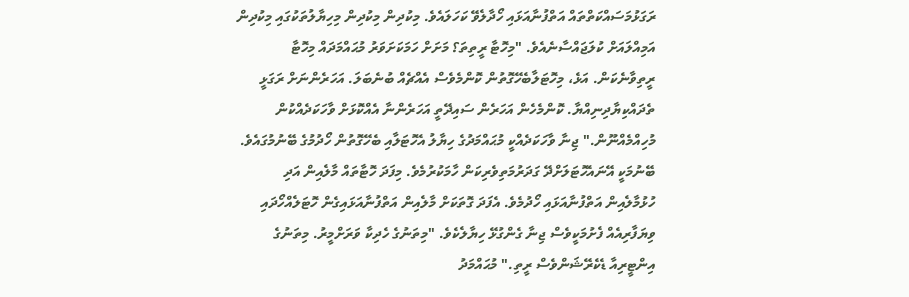ރަގަޅުމަސައްކަތްތައް އަތްފުނާއަޅައި ހޯދާލެވޭ ކަހަލައެވެ. މިކުދިން މިކުދިން މިހިޔާލުތަކުގައި މިކުދިން އަމިއްލައަށް ކުލަޖައްސާނެއެވެ. "މިހޮޓާ ރީތިތަ؟ މަށަށް ހަމަކަށަވަރު މުޙައްމަދައް މިހޮޓާ ރީތިވާނެކަން. އަޅެ، މިހޮޓަލާބެހޭގޮތުން ކޮންމެވެސް އެއްޗެއް ބުނެބަލަ. އަހަރެންނަށް ރަގަޅީ ތެދައްކިޔާދިނިއްޔާ. ކޮންމެހެން އަހަރެން ސައިދޭތީ އަހަރެންނާ އެއްކޮޅަށް ވާހަކަދެއްކުން މުހިއްމެއްނޫން." ޖިނާ ވާހަކަދެއްކީ މުޙައްމަދުގެ ހިޔާލު އެހޮޓަލާއި ބެހޭގޮތުން ހޯދުމުގެ ބޭނުމުގައެވެ. ބޭނުމަކީ އޭނައެހޮޓަލަށްދޭ ގަދަރުމަތިވެރިކަން ހާމަކުރުމެވެ. މިފަދަ ހޮޓާތައް މާލެއިން އަދި ހުޅުމާލެއިން އަތްފުނާއަޅައި ހޯދުމެވެ. އެފަދަ ގޮތަކަށް މާލެއިން އަތްފުނާއަޅައިގެން ހޮޓަލެއްހޯދައި ވިޔަފާރިއެއް ފެށުމަކީވެސް ޖިނާ ގެންގުޅޭ ހިޔާލެކެވެ. "މިތަނުގެ ހެދިކާ ވަރަށްމީރު. މިތަނުގެ އިންޓީރިއާ ޑެކެރޭޝަންވެސް ރީތި." މުޙައްމަދު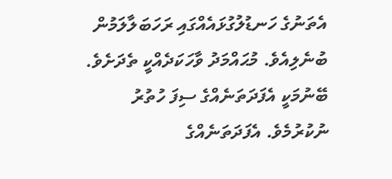އެތަނުގެ ހަނޑުލުގުޅައެއްގައި ރަހަބަލާލަމުން ބުނެލިއެވެ. މުޙައްމަދު ވާހަކަދެއްކީ ތެދަށެވެ. ބޭނުމަކީ އެފަދަތަނެއްގެ ސިފަ ހުތުރު ނުކުރުމެވެ. އެފަދަތަނެއްގެ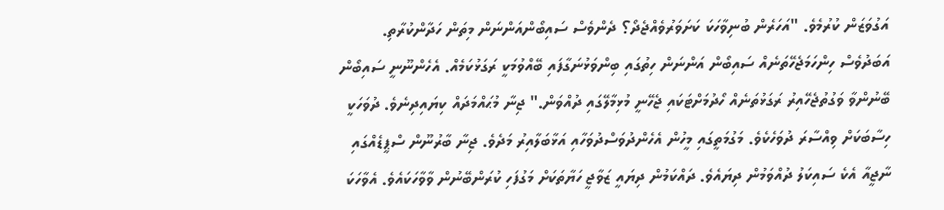އަގުވަޒަން ކުރުމެވެ. "އަހަރެން ބުނިވާހަކަ ކަށަވަރުވެއްޖެދޯ؟ ދެންވެސް ސައިބޯންއަންނަން މިތަން ހަދާންކުރާތި. އަބަދުވެސް ހިންހަމަޖެހޭތަނެއް ސައިބޯން އަންނަން ހިތުގައި ބިންވަޅުނަގާފައި ބޭއްވުމަކީ ރަގަޅުކަމެއް. އެހެންނޫނީ ސައިބޯން ބޭނުންވާ ވަގުތުޖެހޭއިރު ރަގަޅުތަނެއް ހޯދުމަށްޓަކައި ޖެހޭނީ މުޅިމާލޭގައި ދުއްވަން." ޖިނާ މުޙައްމަދައް ކިޔައިދިނެވެ. ދުވަހަކީ ހިސާބަކަށް ވިއްސާރަ ދުވަހެކެވެ. މަގުމަތީގައި މީހުން އެހެންދުވަސްދުވަހާއި އަޅާބަލާއިރު މަދެވެ. ޖިނާ ބާރުނޫން ސްޕީޑެއްގައި ނާޖީއާ އެކެ ސައިކަލު ދުއްވަމުން ދިޔައެވެ. ދައްކަމުން ދިޔައީ ޒަވާޖީ ހަޔާތަކަށް މަގުފަހި ކުރަންބޭނުން ވާވާހަކައެވެ. އެވާހަކަ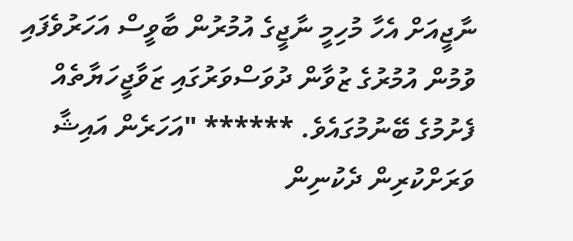ނާޖީއަށް އެހާ މުހިމީ ނާޖީގެ އުމުރުން ބާވީސް އަހަރުވެފައި ވުމުން އުމުރުގެ ޒުވާން ދުވަސްވަރުގައި ޒަވާޖީހަޔާތެއް ފެށުމުގެ ބޭނުމުގައެވެ. ****** "އަހަރެން އައިޝާ ވަރަށްކުރިން ދެކުނިން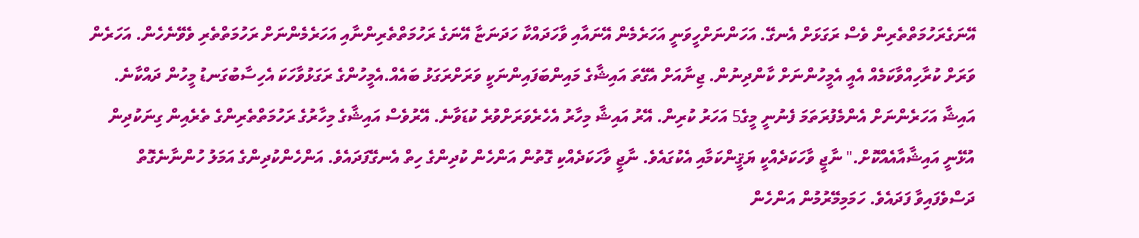އޭނަގެރަހުމަތްތެރިން ވެސް ރަގަޅަށް އެނގޭ. އަހަންނަށްހީވަނީ އަހަރެމެން އޭނައާއި ވާހަދައްކާ ހަދަނަޏާ އޭނަގެ ރަހުމަތްތެރިންނާއި އަހަރެމެންނަށް ރަހުމަތްތެރި ވެވޭނެހެން. އަހަރެން ވަރަށް ކުރާހިއްވާކަމެއް އެއީ އެމީހުންނަށް ކާންދިނުން. ޖިނާއަށް އެގޭތަ އައިޝާގެ މައިންބަފައިންނަކީ ވަރަށްރަގަޅު ބައެއް.އެމީހުންގެ ރަގަޅުވާހަކަ އެހިސާބުގަނޑު މީހުން ދައްކާނެ. އައިޝާ އަހަރެންނަށް އެންމެފުރަތަމަ ފެނުނީ މީގެ5 އަހަރު ކުރިން. އޭރު އައިޝާ މިހާރު އެހެރެވަރަށްވުރެ ކުޑަވާނެ. އޭރުވެސް އައިޝާގެ މިހާރުގެ ރަހުމަތްތެރިންގެ ތެރެއިން ގިނަކުދިން އުޅޭނީ އައިޝާއާއެއްކޮށް." ނާޖީ ވާހަކަދެއްކީ ޔަޤީންކަމާއި އެކުގައެވެ. ނާޖީ ވާހަކަދެއްކި ގޮތުން އަންހެން ކުދިންގެ ހިތް އެނގޭފަދައެވެ. އަންހެންކުދިންގެ އަމަލު ހުންނާނެގޮތް ދަސްވެފައިވާ ފަދައެވެ. ހަމަމިމޭރުމުން އަންހެން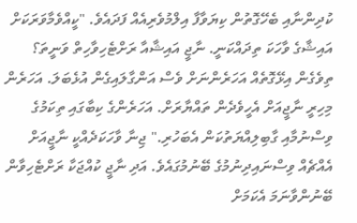ކުދިންނާއި ބެހޭގޮތުން ކިޔަވާފާ އިލްމުވެރިއެއް ފަދައެވެ. "ކީއްވެމާވަރަކަށް އައިޝާގެ ވާހަކަ ތިދައްކަނީ. ނާޖީ އައިޝާއާ ރަށްޓެހިވާހިތް ވަނީތަ؟ ތިވެގެން އިޅޭގޮތެއް އަހަރެންނަށް ވެސް އަންގާލައިގެން އުޅެބަލަ. އަހަރެން މިހިރީ ނާޖީއަށް އެހީވެދެން ތައްޔާރަށް. އަހަރެންގެ ކިބާގައި ތިކަމުގެ ވިސްނުމާއި ގާބިލިއްޔަތުކަން އެބަހުރި." ޖިނާ ވާހަކަދެއްކީ ނާޖީއަށް އެއްޗެއް ވިސްނައިދިނުމުގެ ބޭނުމުގައެވެ. އަދި ނާޖީ ކުއްޖަކާ ރަށްޓެހިވާން ބޭނުންވާނަމަ އެކަމަށް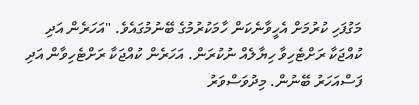މަގުފަހި ކުރުމަށް އެހީވާނެކަން ހާމަކުރުމުގެ ބޭނުމުގައެވެ. "އަހަރެން އަދި ކުއްޖަކާ ރަށްޓެހިވާ ހިޔާލެއް ނުކުރަން. އަހަރެން ކުއްޖަކާ ރަށްޓެހިވާން އަދި ފަސްއަހަރު ބޭނުން. މިދުވަސްވަރު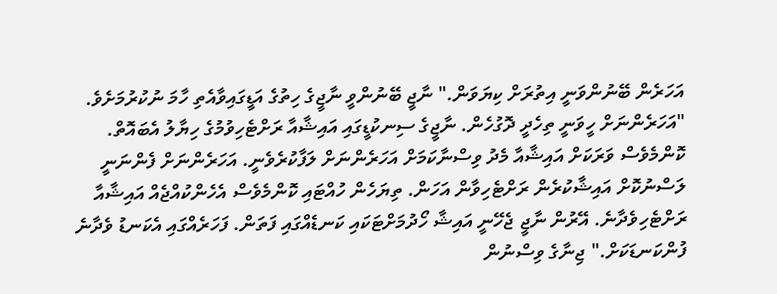އަހަރެން ބޭނުންވަނީ އިތުރަށް ކިޔަވަން." ނާޖީ ބޭނުންވީ ނާޖީގެ ހިތުގެ އަޑީގައިވާއެތި ހާމަ ނުކުރުމަށެވެ. "އަހަރެންނަށް ހީވަނީ ތިހެދީ ދޮގުހެން. ނާޖީގެ ސިނކުޑީގައި އައިޝާއާ ރަށްޓެހިވުމުގެ ހިޔާލު އެބައޮތް. ކޮންމެވެސް ވަރަކަށް އައިޝާއާ މެދު ވިސްނާކަމަށް އަހަރެންނަށް ލަފާކުރެވެނީ. އަހަރެންނަށް ފެންނަނީ ލަސްނުކޮށް އައިޝާކުރެން ރަށްޓެހިވާން އަހަން. ތިޔަހެން ހުއްޓައި ކޮންމެވެސް އެހެންކުއްޖެއް އައިޝާއާ ރަށްޓެހިވެދާނެ. އޭރުން ނާޖީ ޖެހޭނީ އައިޝާ ހޯދުމަށްޓަކައި ކަނޑެއްގައި ފަތަން. ފަހަރެއްގައި އެކަނޑު ވެދާނެ ފުންކަނޑަކަށް." ޖިނާގެ ވިސްނުން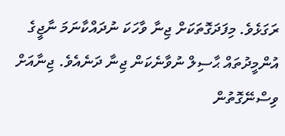ރަގަޅެވެ. މިފަދަގޮތަކަށް ޖިނާ ވާހަކަ ނުދައްކާނަމަ ނާޖީގެ އުންމީދުތައް ޙާސިލް ނުވާނެކަން ޖިނާ ދަނެއެވެ. ޖިނާއަށް ވިސްނޭގޮތުން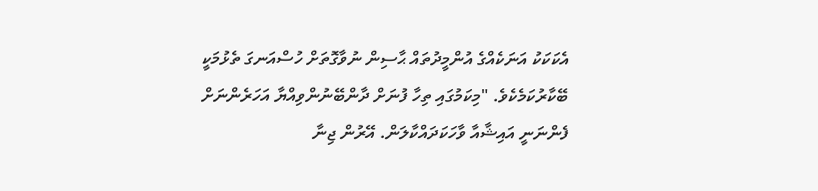އެކަކަކު އަނަކެއްގެ އުންމީދުތައް ޙާސިން ނުވާގޮތަށް ހުސްއަނގަ ތެޅުމަކީ ބޭކާރުކަމެކެވެ. "މިކަމުގައި ތިހާ ފުނަށް ދާންބޭނުންވިއްޔާ އަހަރެންނަށް ފެންނަނީ އައިޝާއާ ވާހަކަދައްކާލަން. އޭރުން ޖިނާ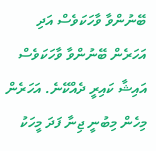ބޭނުންވާ ވާހަކަވެސް އަދި އަހަރެން ބޭނުންވާ ވާހަކަވެސް އައިޝާ ކައިރީ ދެއްކޭނެ. އަހަރެން މިހެން މިބުނީ ޖިނާ ފަދަ މީހަކު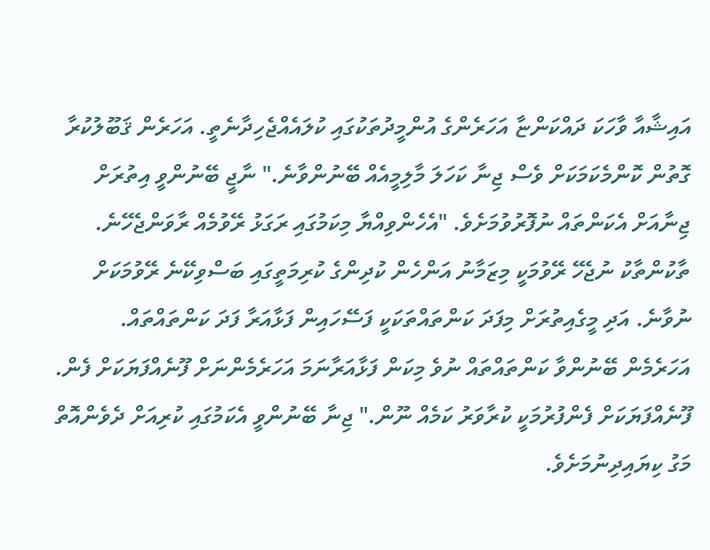އައިޝާއާ ވާހަކަ ދައްކަންޏާ އަހަރެންގެ އުންމީދުތަކުގައި ކުލައެއްޖެހިދާނެތީ. އަހަރެން ޤަބޫލުކުރާ ގޮތުން ކޮންމެކަމަކަށް ވެސް ޖިނާ ކަހަލަ މާލިމީއެއް ބޭނުންވާނެ." ނާޖީ ބޭނުންވީ އިތުރަށް ޖިނާއަށް އެކަންތައް ނުފޮރުވުމަށެވެ. "އެހެންވިއްޔާ މިކަމުގައި ރަގަޅު ރޭވުމެއް ރާވަންޖެހޭނެ. ތާކުންތާކު ނުޖެހޭ ރޭވުމަކީ މިޒަމާނު އަންހެން ކުދިންގެ ކުރިމަތީގައި ބަސްވިކޭނެ ރޭވުމަކަށް ނުވާނެ. އަދި މީގެއިތުރަށް މިފަދަ ކަންތައްތަކަކީ ފަސޭހައިން ފަޅާއަރާ ފަދަ ކަންތައްތައް. އަހަރެމެން ބޭނުންވާ ކަންތައްތައް ނުވެ މިކަން ފަޅާއަރާނަމަ އަހަރެމެންނަށް ފޫނެއްފަޔަކަށް ފެން. ފޫނެއްފަޔަކަށް ފެންފުރުމަކީ ކުރާވަރު ކަމެއް ނޫން." ޖިނާ ބޭނުންވީ އެކަމުގައި ކުރިއަށް ދެވެންއޮތް މަގު ކިޔައިދިނުމަށެވެ.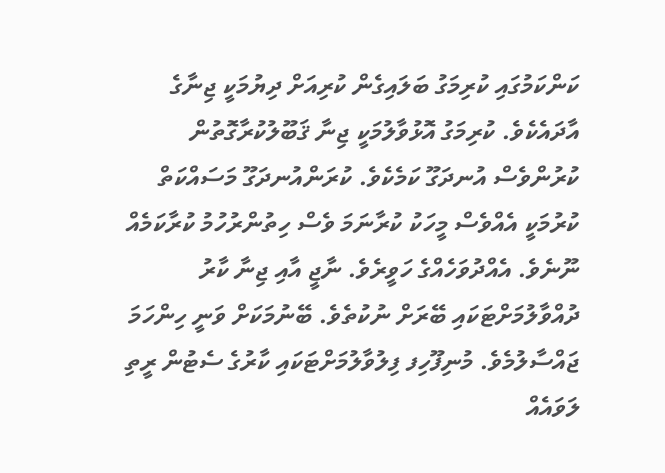ކަންކަމުގައި ކުރިމަގު ބަލައިގެން ކުރިއަށް ދިޔުމަކީ ޖިނާގެ އާދައެކެވެ. ކުރިމަގު އޮޅުވާލުމަކީ ޖިނާ ޤަބޫލުކުރާގޮތުން ކުރުންވެސް އުނދަގޫ ކަމެކެވެ. ކުރަންއުނދަގޫ މަސައްކަތް ކުރުމަކީ އެއްވެސް މީހަކު ކުރާނަމަ ވެސް ހިތުންރުހުމު ކުރާކަމެއް ނޫނެވެ. އެއްދުވަހެއްގެ ހަވީރެވެ. ނާޖީ އާއި ޖިނާ ކާރު ދުއްވާލުމަށްޓަކައި ބޭރަށް ނުކުތެވެ. ބޭނުމަކަށް ވަނީ ހިންހަމަ ޖައްސާލުމެވެ. މުނިފޫހިފ ފިލުވާލުމަށްޓަކައި ކާރުގެ ސެޓުން ރީތި ލަވައެއް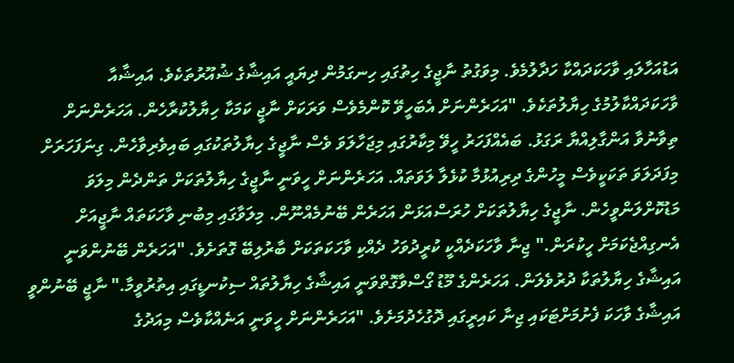އަޑުއަހާލައި ވާހަކަދައްކާ ހަދާލުމެވެ. މިވަގުތު ނާޖީގެ ހިތުގައި ހިނގަމުން ދިޔައީ އައިޝާގެ ޝުއޫރުތަކެވެ. އައިޝާއާ ވާހަކަދައްކާލުމުގެ ހިޔާލުތަކެވެ. "އަހަރެންނަށް އެބަހީވޭ ކޮންމެވެސް ވަރަކަށް ނާޖީ ކަމަކާ ހިޔާލުކުރާހެން. އަހަރެންނަށް ތިވާނުވާ އަންގާލިއްޔާ ރަގަޅު. ބައެއްފަހަރު ހީވޭ މިކާރުގައި މިޖަހާލަވަ ވެސް ނާޖީގެ ހިޔާލުތަކުގައި ބައިވެރިވާހެން. ގިނަފަހަރަށް މިފަދަލަވަ ތަކަކީވެސް މީހުންގެ ދިރިއުޅުމާ ކުޅެލާ ލަވަތައް. އަހަރެންނަށް ހީވަނީ ނާޖީގެ ހިޔާލުތަކަށް ތަންދެން މިލަވަ މަޑުކޮށްލަންވީހެން. ނާޖީގެ ހިޔާލުތަކަށް ހުރަސްއަޅަން އަހަރެން ބޭނުމެއްނޫން. މިލަވާގައި މިބުނި ވާހަކަތައް ނާޖީއަށް އެނގިއްޖެކަމަށް ހީކުރަން." ޖިނާ ވާހަކަދެއްކީ ކުރީދުވަހު ދެއްކި ވާހަކަތަކަށް ބާރުލިބޭ ގޮތަށެވެ. "އަހަރެން ބޭނުންވަނީ އައިޝާގެ ހިޔާލުތަކާ ދުރުވެލަން. އަހަރެންގެ މޫޑު ގޯސްވާގޮތްވަނީ އައިޝާގެ ހިޔާލުތައް ސިކުނޑީގައި އިތުރުވީމާ." ނާޖީ ބޭނުންވީ އައިޝާގެ ވާހަކަ ފެށުމަށްޓަކައި ޖިނާ ކައިރީގައި ދޮގުހެދުމަށެވެ. "އަހަރެންނަށް ހީވަނީ އަނެއްކާވެސް މިއަދުގެ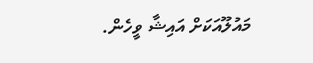މައުލޫއަކަށް އައިޝާ ވީހެން.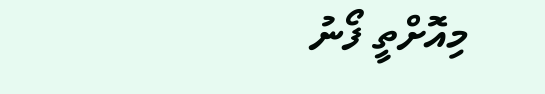މިއޮށްތީ ފޯނު